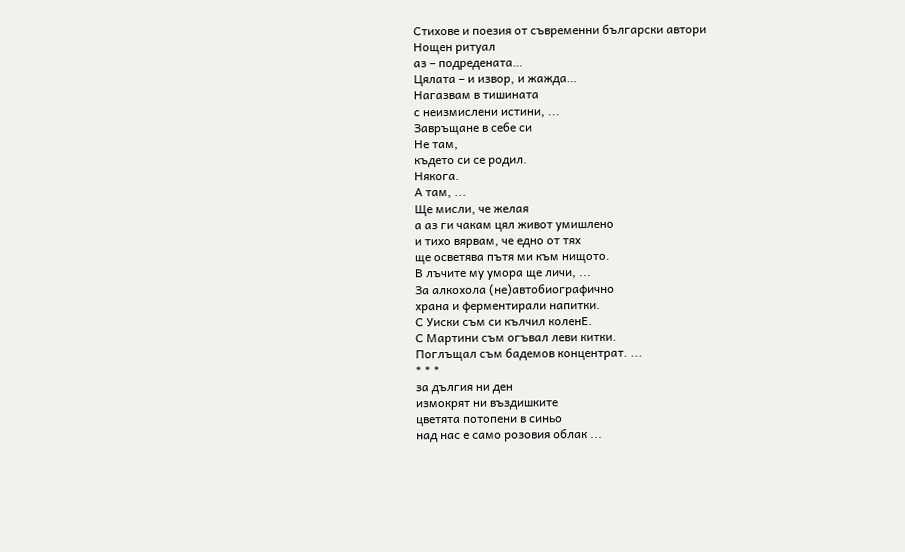Стихове и поезия от съвременни български автори
Нощен ритуал
аз – подредената…
Цялата – и извор, и жажда…
Нагазвам в тишината
с неизмислени истини, ...
Завръщане в себе си
Не там,
където си се родил.
Някога.
А там, ...
Ще мисли, че желая
а аз ги чакам цял живот умишлено
и тихо вярвам, че едно от тях
ще осветява пътя ми към нищото.
В лъчите му умора ще личи, ...
За алкохола (не)автобиографично
храна и ферментирали напитки.
С Уиски съм си кълчил коленЕ.
С Мартини съм огъвал леви китки.
Поглъщал съм бадемов концентрат. ...
* * *
за дългия ни ден
измокрят ни въздишките
цветята потопени в синьо
над нас е само розовия облак ...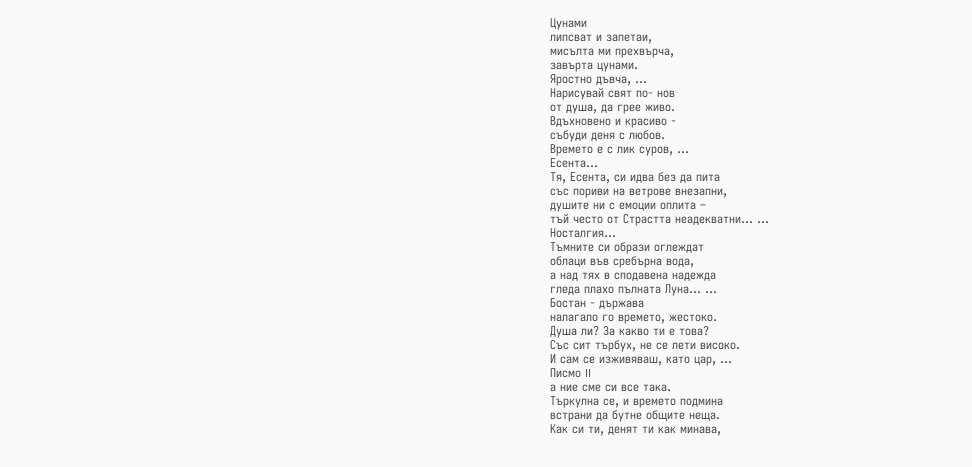Цунами
липсват и запетаи,
мисълта ми прехвърча,
завърта цунами.
Яростно дъвча, ...
Нарисувай свят по- нов
от душа, да грее живо.
Вдъхновено и красиво -
събуди деня с любов.
Времето е с лик суров, ...
Есента...
Тя, Есента, си идва без да пита
със пориви на ветрове внезапни,
душите ни с емоции оплита –
тъй често от Страстта неадекватни... ...
Носталгия...
Тъмните си образи оглеждат
облаци във сребърна вода,
а над тях в сподавена надежда
гледа плахо пълната Луна... ...
Бостан - държава
налагало го времето, жестоко.
Душа ли? За какво ти е това?
Със сит търбух, не се лети високо.
И сам се изживяваш, като цар, ...
Писмо II
а ние сме си все така.
Търкулна се, и времето подмина
встрани да бутне общите неща.
Как си ти, денят ти как минава,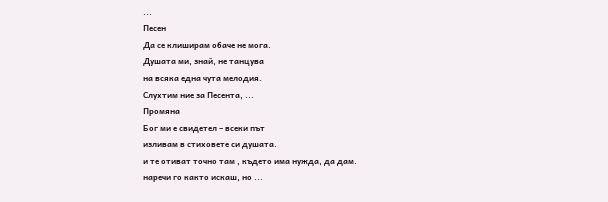...
Песен
Да се клиширам обаче не мога.
Душата ми, знай, не танцува
на всяка една чута мелодия.
Слухтим ние за Песента, ...
Промяна
Бог ми е свидетел – всеки път
изливам в стиховете си душата.
и те отиват точно там , където има нужда, да дам.
наречи го както искаш, но ...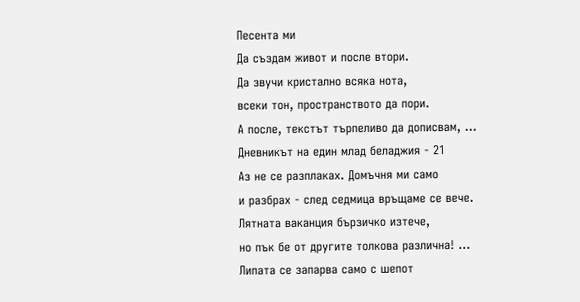Песента ми
Да създам живот и после втори.
Да звучи кристално всяка нота,
всеки тон, пространството да пори.
А после, текстът търпеливо да дописвам, ...
Дневникът на един млад беладжия - 21
Аз не се разплаках. Домъчня ми само
и разбрах - след седмица връщаме се вече.
Лятната ваканция бързичко изтече,
но пък бе от другите толкова различна! ...
Липата се запарва само с шепот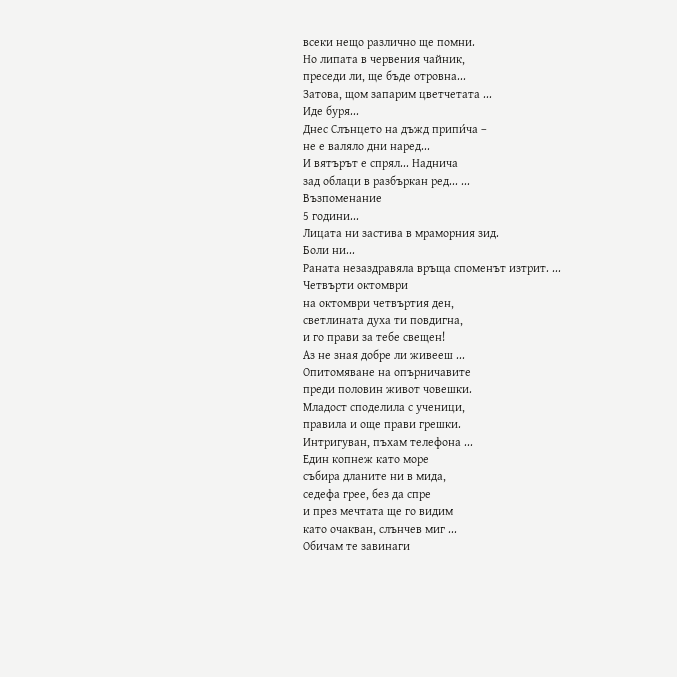всеки нещо различно ще помни.
Но липата в червения чайник,
преседи ли, ще бъде отровна...
Затова, щом запарим цветчетата ...
Иде буря...
Днес Слънцето на дъжд припи́ча –
не е валяло дни наред...
И вятърът е спрял... Наднича
зад облаци в разбъркан ред... ...
Възпоменание
5 години...
Лицата ни застива в мраморния зид.
Боли ни...
Раната незаздравяла връща споменът изтрит. ...
Четвърти октомври
на октомври четвъртия ден,
светлината духа ти повдигна,
и го прави за тебе свещен!
Аз не зная добре ли живееш ...
Опитомяване на опърничавите
преди половин живот човешки.
Младост споделила с ученици,
правила и още прави грешки.
Интригуван, пъхам телефона ...
Един копнеж като море
събира дланите ни в мида,
седефа грее, без да спре
и през мечтата ще го видим
като очакван, слънчев миг ...
Обичам те завинаги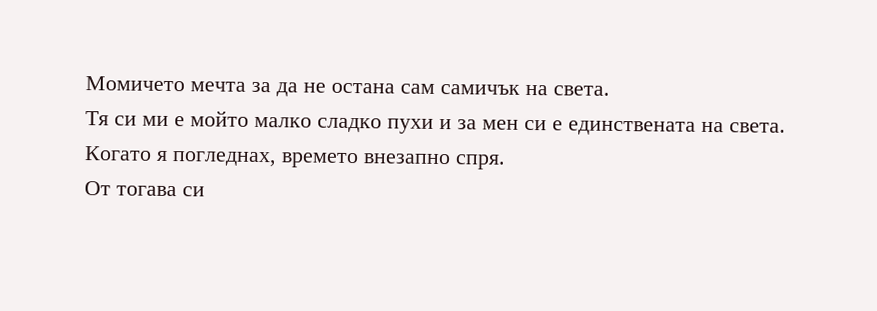Момичето мечта за да не остана сам самичък на света.
Тя си ми е мойто малко сладко пухи и за мен си е единствената на света.
Когато я погледнах, времето внезапно спря.
От тогава си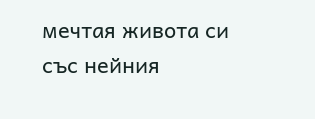мечтая живота си със нейния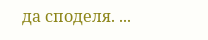да споделя. ...